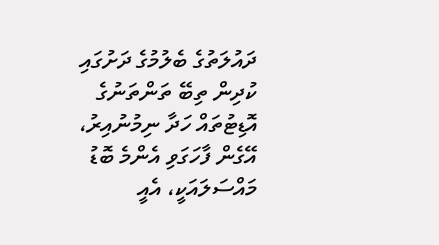ދައުލަތުގެ ބެލުމުގެ ދަށުގައި ކުދިން ތިބޭ ތަންތަނުގެ އޮޑިޓުތައް ހަދާ ނިމުނުއިރު، އޭގެން ފާހަގަވި އެންމެ ބޮޑު މައްސަލައަކީ، އެއީ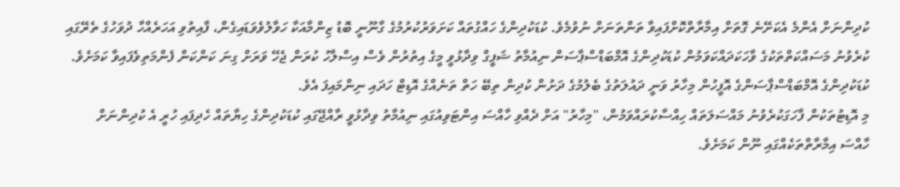ކުދިންނަށް އެންމެ އެކަށޭނެ ގޮތަށް އިމާރާތްކޮށްފައިވާ ތަންތަނަށް ނުވުމެވެ. ކުޑަކުދިންގެ ހައްގުތައް ކަށަވަރުކުރުމުގެ ގާނޫނީ ބޮޑު ޒިންމާއަކާ ހަވާލުވެވަޑައިގެން، ފާއިތުވި އަހަރެއްހާ ދުވަހުގެ ތެރޭގައި ކުރެވުނު މަސައްކަތްތަކުގެ ވާހަކަދައްކަވަމުން ކުޑަކުދިންގެ އޮމްބަޑްސްޕާސަން ނިއުމާތު ޝަފީގް ވިދާޅުވީ މީގެ އިތުރުން ވެސް އިސްލާހު ކުރަން ޖެހޭ ވަރަށް ގިނަ ކަންކަން ފެންމަތިވެފައިވާ ކަމަށެވެ.
ކުޑަކުދިންގެ އޮމްބަޑްސްޕާސަންގެ އޮފީހުން މިހާރު ވަނީ ދައުލަތުގެ ބެލުމުގެ ދަށުން ކުދިން ތިބޭ ހަތް ތަނެއްގެ އޮޑިޓް ހަދައި ނިންމައިފަ އެވެ.
މި އޮޑިޓުތަކުން ފާހަގަކުރެވުނު މައްސަލަތައް ހިއްސާކުރައްވަމުން، "މިހާރު" އަށް ދެއްވި ހާއްސަ އިންޓަވިއުގައި ނިއުމާތު ވިދާޅުވީ ރާއްޖޭގައި ކުޑަކުދިންގެ ހިޔާތައް ހެދިފައި ހުރީ އެ ކުދިންނަށް ހާއްސަ އިމާރާތްތަކެއްގައި ނޫން ކަމަށެވެ.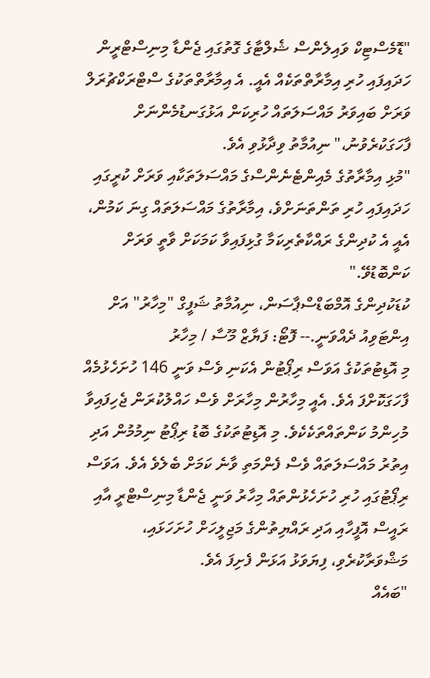"ޑޮމެސްޓިކް ވައިލެންސް ޝެލްޓާގެ ގޮތުގައި ޖެންޑާ މިނިސްޓްރީން ހަދައިފައި ހުރި އިމާރާތްތަކެއް އެއީ. އެ އިމާރާތްތަކުގެ ސްޓްރަކްޗުރަލް ވަރަށް ބައިވަރު މައްސަލަތައް ހުރިކަން އަޅުގަނޑުމެންނަށް ފާހަގަކުރެވުނު،" ނިއުމާތު ވިދާޅުވި އެވެ.
"މުޅި އިމާރާތުގެ މެއިންޓެނެންސްގެ މައްސަލަތަކާއި ވަރަށް ކުރީގައި ހަދައިފައި ހުރި ތަންތަނަށްވެ، އިމާރާތުގެ މައްސަލަތައް ގިނަ ކަމުން، އެއީ އެ ކުދިންގެ ރައްކާތެރިކަމާ ގުޅިފައިވާ ކަމަކަށް ވާތީ ވަރަށް ކަންބޮޑުވޭ."
ކުޑަކުދިންގެ އޮމްބަޑްސްޕާސަން، ނިއުމާތު ޝަފީގް "މިހާރު" އަށް އިންޓަވިއު ދެއްވަނީ.-- ފޮޓޯ: ފަޔާޒް މޫސާ / މިހާރު
މި އޮޑިޓުތަކުގެ އަވަސް ރިޕޯޓުން އެކަނި ވެސް ވަނީ 146 ހުށަހެޅުމެއް ފާހަގަކޮށްފަ އެވެ. އެއީ މިހާރުން މިހާރަށް ވެސް ހައްލުކުރަން ޖެހިފައިވާ މުހިންމު ކަންތައްތަކެކެވެ. މި އޮޑިޓުތަކުގެ ބޮޑު ރިޕޯޓު ނިމުމުން އަދި އިތުރު މައްސަލަތައް ވެސް ފެންމަތި ވާނެ ކަމަށް ބެލެވެ އެވެ. އަވަސް ރިޕޯޓުގައި ހުރި ހުށަހެޅުންތައް މިހާރު ވަނީ ޖެންޑާ މިނިސްޓްރީ އާއި ރައީސް އޮފީހާއި އަދި ރައްޔިތުންގެ މަޖިލީހަށް ހުށަހަޅައި، މަޝްވަރާކުރެވި، ފިޔަވަޅު އަޅަން ފެށިފަ އެވެ.
"ބައެއް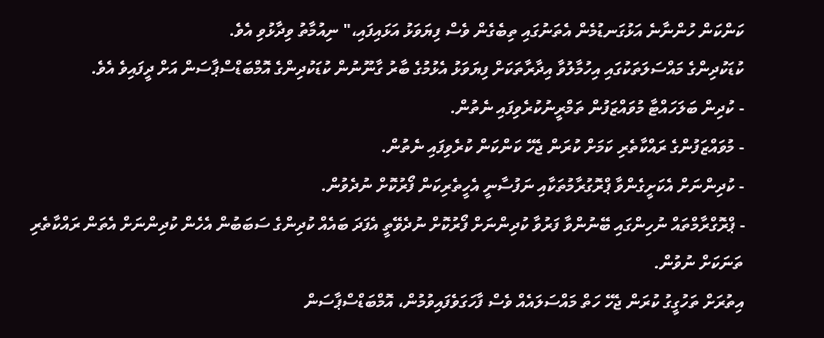ކަންކަން ހުންނާނެ އަޅުގަނޑުމެން އެތަނުގައި ތިބެގެން ވެސް ފިޔަވަޅު އަޅައިފައި،" ނިއުމާތު ވިދާޅުވި އެވެ.
ކުޑަކުދިންގެ މައްސަލަތަކުގައި އިހުމާލުވާ އިދާރާތަކަށް ފިޔަވަޅު އެޅުމުގެ ބާރު ގާނޫނުން ކުޑަކުދިންގެ އޮމްބަޑްސްޕާސަން އަށް ދީފައިވެ އެވެ.
- ކުދިން ބަލަހައްޓާ މުވައްޒަފުން ތަމްރީނުކުރެވިފައި ނެތުން.
- މުވައްޒަފުންގެ ރައްކާތެރި ކަމަށް ކުރަން ޖެހޭ ކަންކަން ކުރެވިފައި ނެތުން.
- ކުދިންނަށް އެކަށީގެންވާ ޕްރޮގުރާމުތަކާއި ނަފުސާނީ އެހީތެރިކަން ފޯރުކޮށް ނުދެވުން.
- ޕްރޮގްރާމްތައް ނުހިންގައި ބޭނުންވާ ފަރުވާ ކުދިންނަށް ފޯރުކޮށް ނުދެވޭތީ އެފަދަ ބައެއް ކުދިންގެ ސަބަބުން އެހެން ކުދިންނަށް އެތަން ރައްކާތެރި ތަނަކަށް ނުވުން.
އިތުރަށް ތަހުގީގު ކުރަން ޖެހޭ ހަތް މައްސަލައެއް ވެސް ފާހަގަވެފައިވުމުން، އޮމްބަޑްސްޕާސަން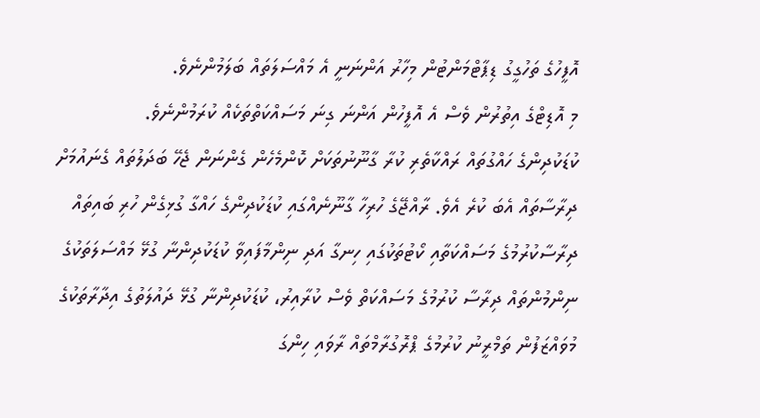އޮފީހުގެ ތަހުގީގު ޑިޕާޓްމަންޓުން މިހާރު އަންނަނީ އެ މައްސަލަތައް ބަލަމުންނެވެ.
މި އޮޑިޓްގެ އިތުރުން ވެސް އެ އޮފީހުން އަންނަ ގިނަ މަސައްކަތްތަކެއް ކުރަމުންނެވެ.
ކުޑަކުދިންގެ ހައްގުތައް ރައްކާތެރި ކުރާ ގާނޫނުތަކަށް ކޮންމެހެން ގެންނަން ޖެހޭ ބަދަލުތައް ގެނައުމަށް ދިރާސާތައް އެބަ ކުރެ އެވެ. ރާއްޖޭގެ ހުރިހާ ގާނޫނެއްގައި ކުޑަކުދިންގެ ހައްގާ ގުޅިގެން ހުރި ބައިތައް ދިރާސާކުރުމުގެ މަސައްކަތާއި ކޯޓުތަކުގައި ހިނގާ އަދި ނިންމާފައިވާ ކުޑަކުދިންނާ ގުޅޭ މައްސަލަތަކުގެ ނިންމުންތައް ދިރާސާ ކުރުމުގެ މަސައްކަތް ވެސް ކުރާއިރު، ކުޑަކުދިންނާ ގުޅޭ ދައުލަތުގެ އިދާރާތަކުގެ މުވައްޒަފުން ތަމްރީނު ކުރުމުގެ ޕްރޮގުރާމްތައް ރާވައި ހިންގަ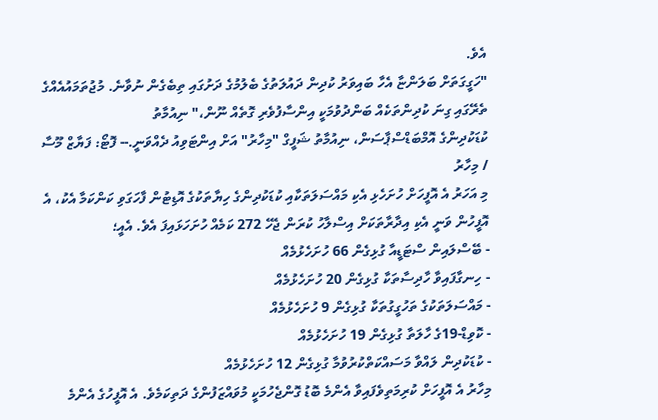އެވެ.
"ހަގީގަތަށް ބަލަންޏާ އެހާ ބައިވަރު ކުދިން ދައުލަތުގެ ބެލުމުގެ ދަށުގައި ތިބެގެން ނުވާނެ. މުޖުތަމައުއެއްގެ ތެރޭގައި ގިނަ ކުދިންތަކެއް ބަންދުވުމަކީ އިންސާފުވެރި ގޮތެއް ނޫން،" ނިއުމާތު
ކުޑަކުދިންގެ އޮމްބަޑްސްޕާސަން، ނިއުމާތު ޝަފީގް "މިހާރު" އަށް އިންޓަވިއު ދެއްވަނީ.-- ފޮޓޯ: ފަޔާޒް މޫސާ / މިހާރު
މި އަހަރު އެ އޮފީހަށް ހުށަހެޅި އެކި މައްސަލަތަކާއި ކުޑަކުދިންގެ ހިޔާތަކުގެ އޮޑިޓުން ފާހަގަވި ކަންކަމާ އެކު، އެ އޮފީހުން ވަނީ އެކި އިދާރާތަކަށް އިސްލާހު ކުރަން ޖެހޭ 272 ކަމެއް ހުށަހަޅައިފަ އެވެ. އެއީ؛
- ބޭސްލައިން ސްޓަޑީއާ ގުޅިގެން 66 ހުށަހެޅުމެއް
- ހިނގާފައިވާ ހާދިސާތަކާ ގުޅިގެން 20 ހުށަހެޅުމެއް
- މައްސަލަތަކުގެ ތަހުގީގުތަކާ ގުޅިގެން 9 ހުށަހެޅުމެއް
- ކޮވިޑް-19ގެ ހާލަތާ ގުޅިގެން 19 ހުށަހެޅުމެއް
- ކުޑަކުދިން ލައްވާ މަސައްކަތްކުރުވުމާ ގުޅިގެން 12 ހުށަހެޅުމެއް
މިހާރު އެ އޮފީހަށް ކުރިމަތިވެފައިވާ އެންމެ ބޮޑު ގޮންޖެހުމަކީ މުވައްޒަފުންގެ ދަތިކަމެވެ. އެ އޮފީހުގެ އެންމެ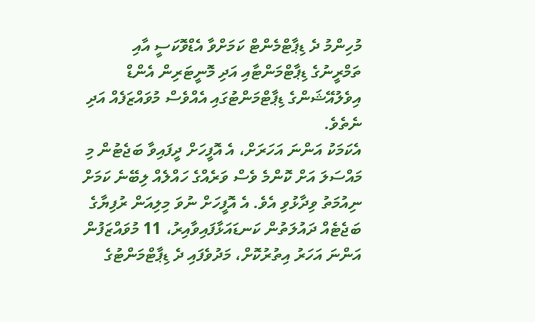މުހިންމު ދެ ޑިޕާޓްމެންޓް ކަމަށްވާ އެޑްވޮކަސީ އާއި ތަމްރީނުގެ ޑިޕާޓްމަންޓާއި އަދި މޮނީޓަރިން އެންޑް އިވެލުއޭޝަންގެ ޑިޕާޓްމަންޓުގައި އެއްވެސް މުވައްޒަފެއް އަދި ނެތެވެ.
އެކަމަކު އަންނަ އަހަރަށް، އެ އޮފީހަށް ދީފައިވާ ބަޖެޓުން މި މައްސަލަ އަށް ކޮންމެ ވެސް ވަރެއްގެ ހައްލެއް ލިބޭނެ ކަމަށް ނިއުމަތު ވިދާޅުވި އެވެ. އެ އޮފީހަށް ނުވަ މިލިއަން ރުފިޔާގެ ބަޖެޓެއް ދައުލަތުން ކަނޑައަޅާފައިވާއިރު، 11 މުވައްޒަފުން އަންނަ އަހަރު އިތުރުކޮށް، މަދުވެފައި ދެ ޑިޕާޓްމަންޓުގެ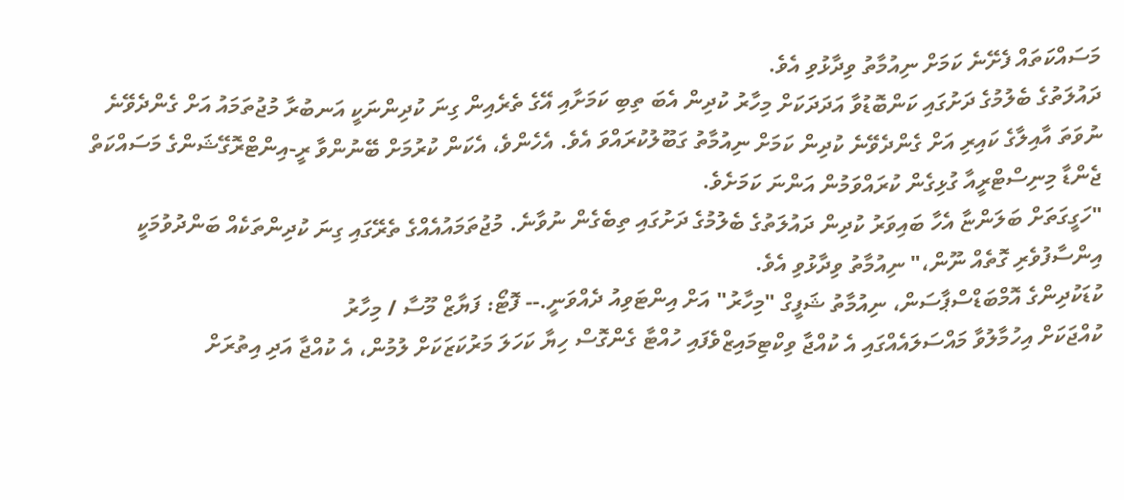މަސައްކަތައް ފެށޭނެ ކަމަށް ނިއުމާތު ވިދާޅުވި އެވެ.
ދައުލަތުގެ ބެލުމުގެ ދަށުގައި ކަންބޮޑުވާ އަދަދަކަށް މިހާރު ކުދިން އެބަ ތިބި ކަމަށާއި އޭގެ ތެރެއިން ގިނަ ކުދިންނަކީ އަނބުރާ މުޖުތަމައު އަށް ގެންދެވޭނެ ނުވަތަ އާއިލާގެ ކައިރި އަށް ގެންދެވޭނެ ކުދިން ކަމަށް ނިއުމާތު ގަބޫލުކުރައްވަ އެވެ. އެހެންވެ، އެކަން ކުރުމަށް ބޭނުންވާ ރީ-އިންޓްރޮގޭޝަންގެ މަސައްކަތް ޖެންޑާ މިނިސްޓްރީއާ ގުޅިގެން ކުރައްވަމުން އަންނަ ކަމަށެވެ.
"ހަގީގަތަށް ބަލަންޏާ އެހާ ބައިވަރު ކުދިން ދައުލަތުގެ ބެލުމުގެ ދަށުގައި ތިބެގެން ނުވާނެ. މުޖުތަމައުއެއްގެ ތެރޭގައި ގިނަ ކުދިންތަކެއް ބަންދުވުމަކީ އިންސާފުވެރި ގޮތެއް ނޫން،" ނިއުމާތު ވިދާޅުވި އެވެ.
ކުޑަކުދިންގެ އޮމްބަޑްސްޕާސަން، ނިއުމާތު ޝަފީގް "މިހާރު" އަށް އިންޓަވިއު ދެއްވަނީ.-- ފޮޓޯ: ފަޔާޒް މޫސާ / މިހާރު
ކުއްޖަކަށް އިހުމާލުވާ މައްސަލައެއްގައި އެ ކުއްޖާ ވިކްޓިމައިޒްވެފައި ހުއްޓާ ގެންގޮސް ހިޔާ ކަހަލަ މަރުކަޒަކަށް ލުމުން، އެ ކުއްޖާ އަދި އިތުރަށް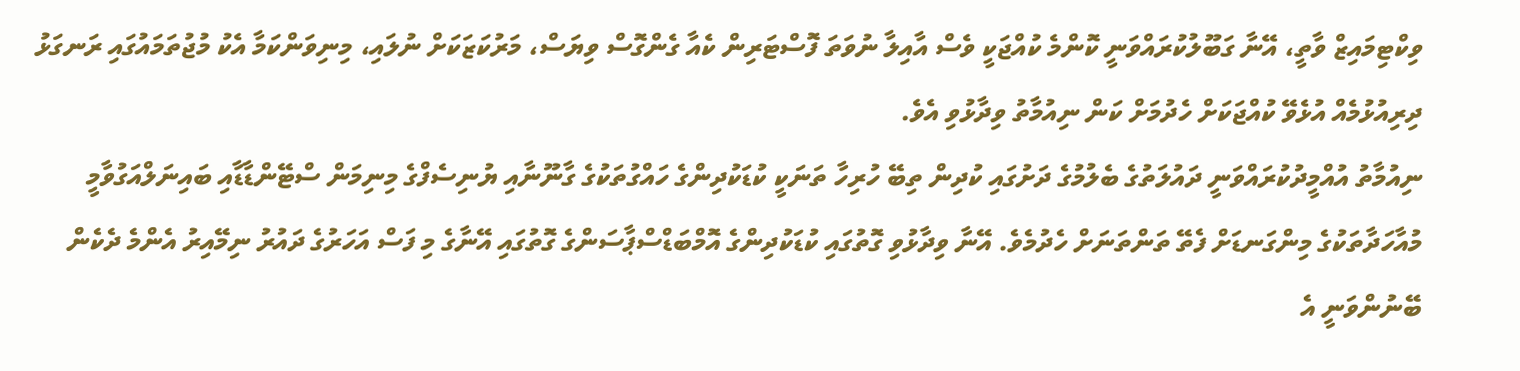ވިކްޓިމައިޒް ވާތީ، އޭނާ ގަބޫލުކުރައްވަނީ ކޮންމެ ކުއްޖަކީ ވެސް އާއިލާ ނުވަތަ ފޮސްޓަރިން ކެއާ ގެންގޮސް ވިޔަސް، މަރުކަޒަކަށް ނުލައި، މިނިވަންކަމާ އެކު މުޖުތަމައުގައި ރަނގަޅު ދިރިއުޅުމެއް އުޅެވޭ ކުއްޖަކަށް ހެދުމަށް ކަން ނިއުމާތު ވިދާޅުވި އެވެ.
ނިއުމާތު އުއްމީދުކުރައްވަނީ ދައުލަތުގެ ބެލުމުގެ ދަށުގައި ކުދިން ތިބޭ ހުރިހާ ތަނަކީ ކުޑަކުދިންގެ ހައްގުތަކުގެ ގާނޫނާއި ޔުނިސެފްގެ މިނިމަން ސްޓޭންޑާޑާއި ބައިނަލްއަގުވާމީ މުއާހަދާތަކުގެ މިންގަނޑަށް ފެތޭ ތަންތަނަށް ހެދުމެވެ. އޭނާ ވިދާޅުވި ގޮތުގައި ކުޑަކުދިންގެ އޮމްބަޑްސްޕާސަންގެ ގޮތުގައި އޭނާގެ މި ފަސް އަހަރުގެ ދައުރު ނިމޭއިރު އެންމެ ދެކެން ބޭނުންވަނީ އެ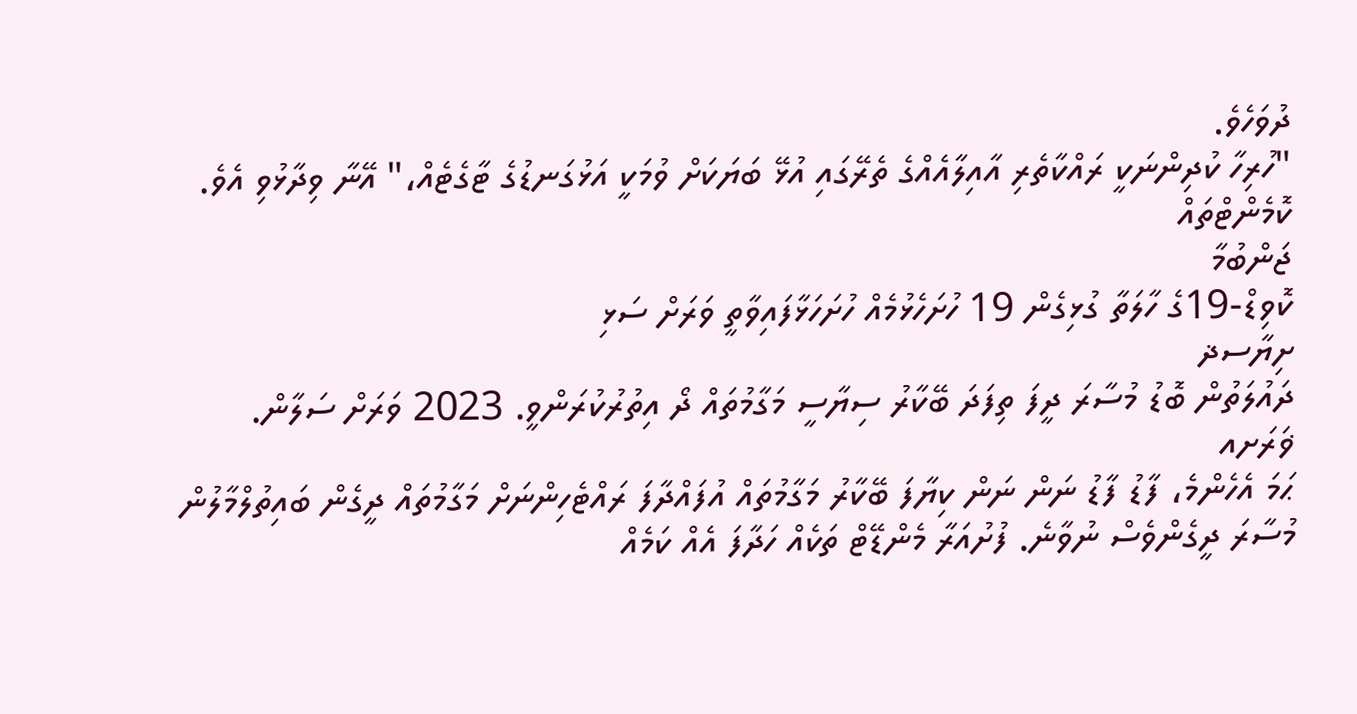ދުވަހެވެ.
"ހުރިހާ ކުދިންނަކީ ރައްކާތެރި އާއިލާއެއްގެ ތެރޭގައި އުޅޭ ބަޔަކަށް ވުމަކީ އަޅުގަނޑުގެ ޓާގެޓެއް،" އޭނާ ވިދާޅުވި އެވެ.
ކޮމެންޓްތައް
ޖަންބުމާ
ކޮވިޑް-19ގެ ހާލަތާ ގުޅިގެން 19 ހުށަހެޅުމެއް ހުށަހަޅާފައިވާތީ ވަރަށް ސަޅި
ށިޔާސޛ
ދައުލަތުން ބޮޑު މުސާރަ ދީފަ ތިފަދަ ބޭކާރު ސިޔާސީ މަގާމުތައް ދޯ އިތުރުކުރަންވީ. 2023 ވަރަށް ސަލާން.
ޥަރަށއ
ޙަމަ އެހެންމެ، ފާޑު ފާޑު ނަން ނަން ކިޔާފަ ބޭކާރު މަގާމުތައް އުފައްދާފަ ރައްޓެހިންނަށް މަގާމުތައް ދީގެން ބައިތުލްމާލުން މުސާރަ ދީގެންވެސް ނުވާނެ. ފުށުއަރާ މެންޑޭޓް ތަކެއް ހަދާފަ އެއް ކަމެއް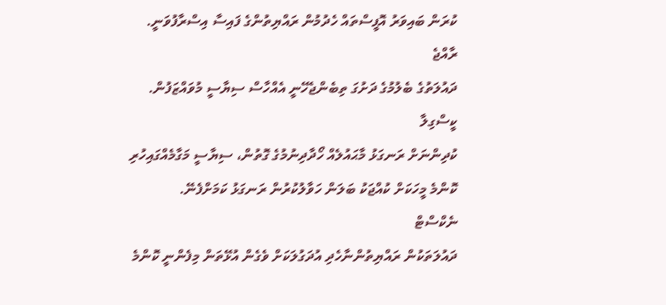ކުރަން ބައިވަރު އޮފީސްތައް ހެދުމުން ރައްޔިތުންގެ ފައިސާ އިސްރާފުވަނީ.
ރާއްޖެ
ދައުލަތުގެ ބެލުމުގެ ދަށުގަ ތިބެންޖެހޭނީ އެއްހާސް ސިޔާސީ މުވައްޒަފުން.
ކީސްގިލާ
ކުދިންނަށް ރަނގަޅު މާޙައުލެއް ހޯދާދިނުމުގެ ގޮތުން، ސިޔާސީ މަގާމެއްގައިހުރި ކޮންމެ މީހަކަށް ކުއްޖަކު ބަލަން ހަވާލުކުރުން ރަނގަޅު ކަމަށްފެނޭ.
ނެކްސްޓް
ދައުލަތަކުން ރައްޔިތުންނާހެދި އުދަގުލަކަށް ވެގެން އުޅޭތަން މިފެންނީ ކޮންމެ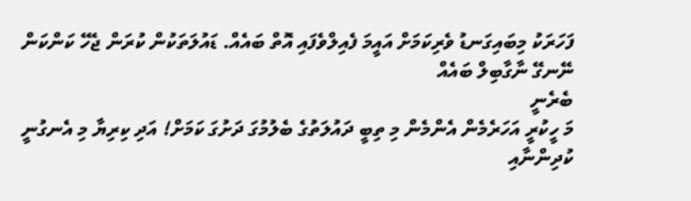ފަހަރަކު މިބައިގަނޑު ވެރިކަމަށް އައީމަ ފެއިލްވެފައި އޮތް ބައެއް. ޑައުލަތަކުން ކުރަން ޖެހޭ ކަންކަން ނޭނގޭ ނާގާބިލް ބައެއް
ބެރެނީ
މަ ހީކުރީ އަހަރެމެން އެންމެން މި ތިބީ ދައުލަތުގެ ބެލުމުގަ ދަށުގަ ކަމަށް! އަދި ކިރިޔާ މި އެނގުނީ ކުދިންނާއި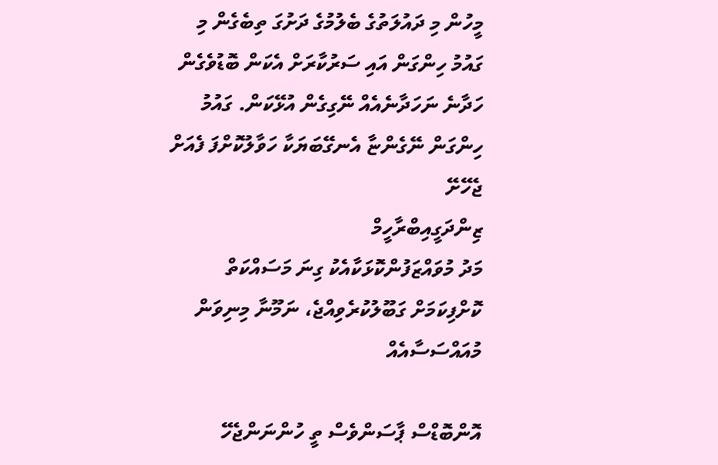މީހުން މި ދައުލަތުގެ ބެލުމުގެ ދަށުގަ ތިބެގެން މި ގައުމު ހިންގަން އައި ސަރުކާރަށް އެކަން ބޮޑުވެގެން ހަދާނެ ނަހަދާނެއެއް ނޭގިގެން އުޅޭކަން. ގައުމު ހިންގަން ނޭގެންޏާ އެނގޭބަޔަކާ ހަވާލުކޮށްފަ ފެއަށް ޖެހޭށޭ
ޒިންދަގީއިބްރާހީމް
މަދު މުވައްޒަފުންކޮޅަކާއެކު ގިނަ މަސައްކަތް ކޮށްފިކަމަށް ގަބޫލުކުރެވިއްޖެ، ނަމޫނާ މިނިވަން މުއައްސަސާއެއް

އޮންބޮޑްސް ޕާސަންވެސް ތީ ހުންނަންޖެހޭ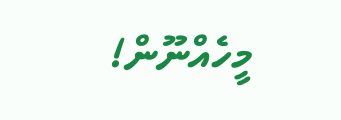މީހެއްނޫން!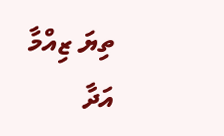ތިޔަ ޒިއްމާ އަދާ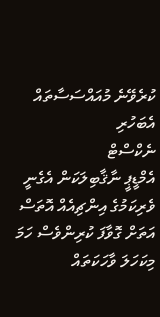ކުރެވޭނެ މުއައްސަސާތައް އެބަހުރި
ނެކްސްޓް
އެމްޑީޕީ ނާޤާބިލަކަން އެގެނީ ވެރިކަމުގެ އިންޗިއެއް އޮތަސް އަތަށް ގޮވާފަ ކުރިންވެސް ހަމަ މިކަހަލަ ވާހަކަތައް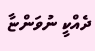ދެއްކީ ނުވަންޏާ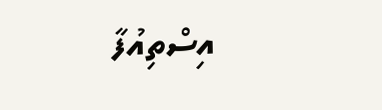އިސްތިއުފާ